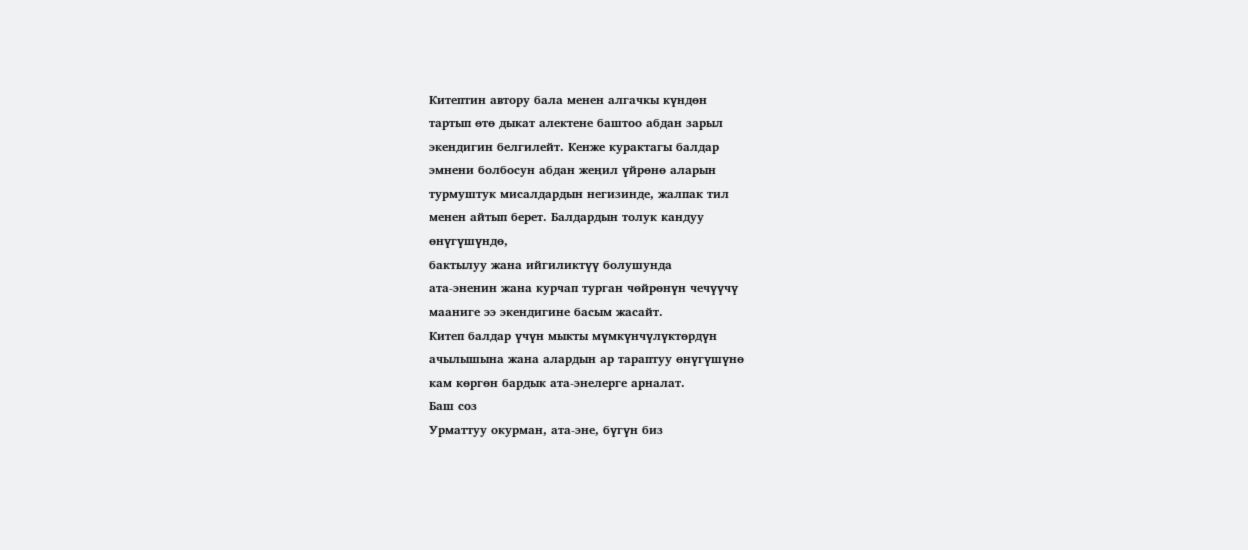Китептин автору бала менен алгачкы күндөн
тартып өтө дыкат алектене баштоо абдан зарыл
экендигин белгилейт. Кенже курактагы балдар
эмнени болбосун абдан жеңил үйрөнө аларын
турмуштук мисалдардын негизинде, жалпак тил
менен айтып берет. Балдардын толук кандуу
өнүгүшүндө,
бактылуу жана ийгиликтүү болушунда
ата-эненин жана курчап турган чөйрөнүн чечүүчү
мааниге ээ экендигине басым жасайт.
Китеп балдар үчүн мыкты мүмкүнчүлүктөрдүн
ачылышына жана алардын ар тараптуу өнүгүшүнө
кам көргөн бардык ата-энелерге арналат.
Баш соз
Урматтуу окурман, ата-эне, бүгүн биз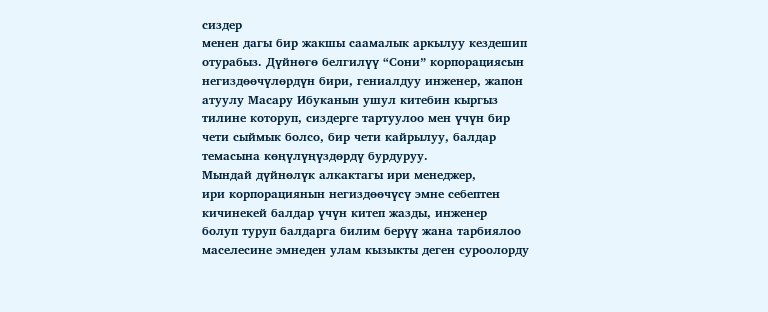сиздер
менен дагы бир жакшы саамалык аркылуу кездешип
отурабыз. Дүйнөгө белгилүү “Сони” корпорациясын
негиздөөчүлөрдүн бири, гениалдуу инженер, жапон
атуулу Масару Ибуканын ушул китебин кыргыз
тилине которуп, сиздерге тартуулоо мен үчүн бир
чети сыймык болсо, бир чети кайрылуу, балдар
темасына көңүлүңүздөрдү бурдуруу.
Мындай дүйнөлүк алкактагы ири менеджер,
ири корпорациянын негиздөөчүсү эмне себептен
кичинекей балдар үчүн китеп жазды, инженер
болуп туруп балдарга билим берүү жана тарбиялоо
маселесине эмнеден улам кызыкты деген суроолорду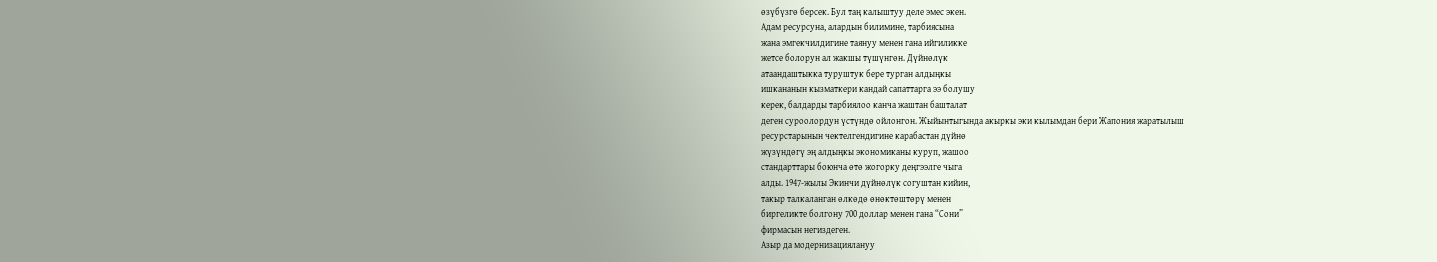өзүбүзгө берсек. Бул таң калыштуу деле эмес экен.
Адам ресурсуна, алардын билимине, тарбиясына
жана эмгекчилдигине таянуу менен гана ийгиликке
жетсе болорун ал жакшы түшүнгөн. Дүйнөлүк
атаандаштыкка туруштук бере турган алдыңкы
ишкананын кызматкери кандай сапаттарга ээ болушу
керек, балдарды тарбиялоо канча жаштан башталат
деген суроолордун үстүндө ойлонгон. Жыйынтыгында акыркы эки кылымдан бери Жапония жаратылыш
ресурстарынын чектелгендигине карабастан дүйнө
жүзүндөгү эң алдыңкы экономиканы куруп, жашоо
стандарттары боюнча өтө жогорку деңгээлге чыга
алды. 1947-жылы Экинчи дүйнөлүк согуштан кийин,
такыр талкаланган өлкөдө өнөктөштөрү менен
биргеликте болгону 700 доллар менен гана “Сони”
фирмасын негиздеген.
Азыр да модернизациялануу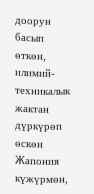доорун басып өткөн, илимий-техникалык жактан
дүркүрөп өскөн Жапония күжүрмөн,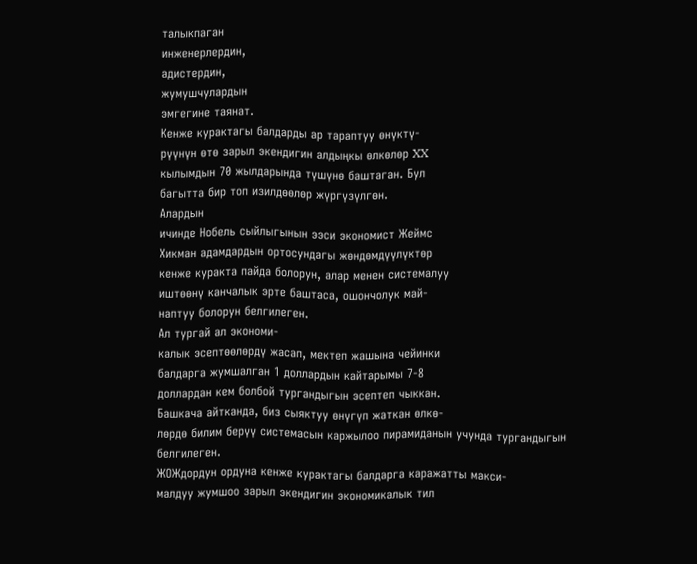талыкпаган
инженерлердин,
адистердин,
жумушчулардын
эмгегине таянат.
Кенже курактагы балдарды ар тараптуу өнүктү-
рүүнүн өтө зарыл экендигин алдыңкы өлкөлөр XX
кылымдын 70 жылдарында түшүнө баштаган. Бул
багытта бир топ изилдөөлөр жүргүзүлгөн.
Алардын
ичинде Нобель сыйлыгынын ээси экономист Жеймс
Хикман адамдардын ортосундагы жөндөмдүүлүктөр
кенже куракта пайда болорун, алар менен системалуу
иштөөнү канчалык эрте баштаса, ошончолук май-
наптуу болорун белгилеген.
Ал тургай ал экономи-
калык эсептөөлөрдү жасап, мектеп жашына чейинки
балдарга жумшалган 1 доллардын кайтарымы 7-8
доллардан кем болбой тургандыгын эсептеп чыккан.
Башкача айтканда, биз сыяктуу өнүгүп жаткан өлкө-
лөрдө билим берүү системасын каржылоо пирамиданын учунда тургандыгын белгилеген.
ЖОЖдордун ордуна кенже курактагы балдарга каражатты макси-
малдуу жумшоо зарыл экендигин экономикалык тил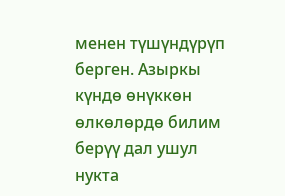менен түшүндүрүп берген. Азыркы күндө өнүккөн
өлкөлөрдө билим берүү дал ушул нукта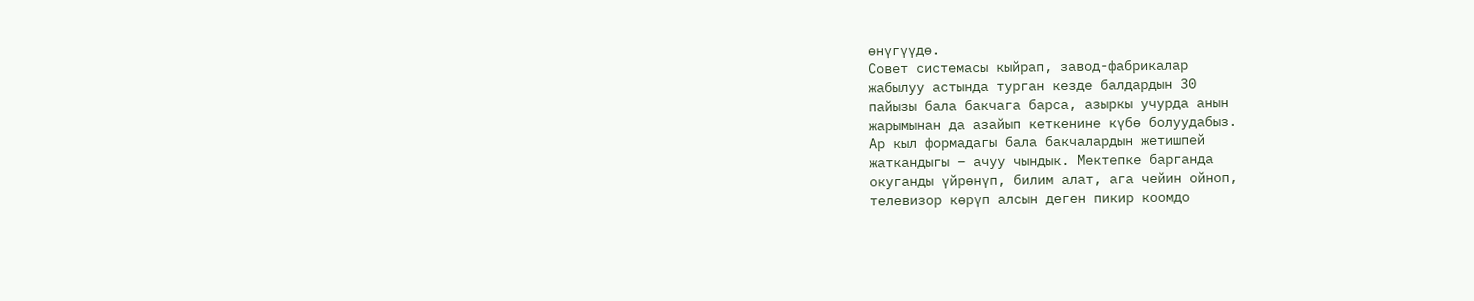өнүгүүдө.
Совет системасы кыйрап, завод-фабрикалар
жабылуу астында турган кезде балдардын 30
пайызы бала бакчага барса, азыркы учурда анын
жарымынан да азайып кеткенине күбө болуудабыз.
Ар кыл формадагы бала бакчалардын жетишпей
жаткандыгы – ачуу чындык. Мектепке барганда
окуганды үйрөнүп, билим алат, ага чейин ойноп,
телевизор көрүп алсын деген пикир коомдо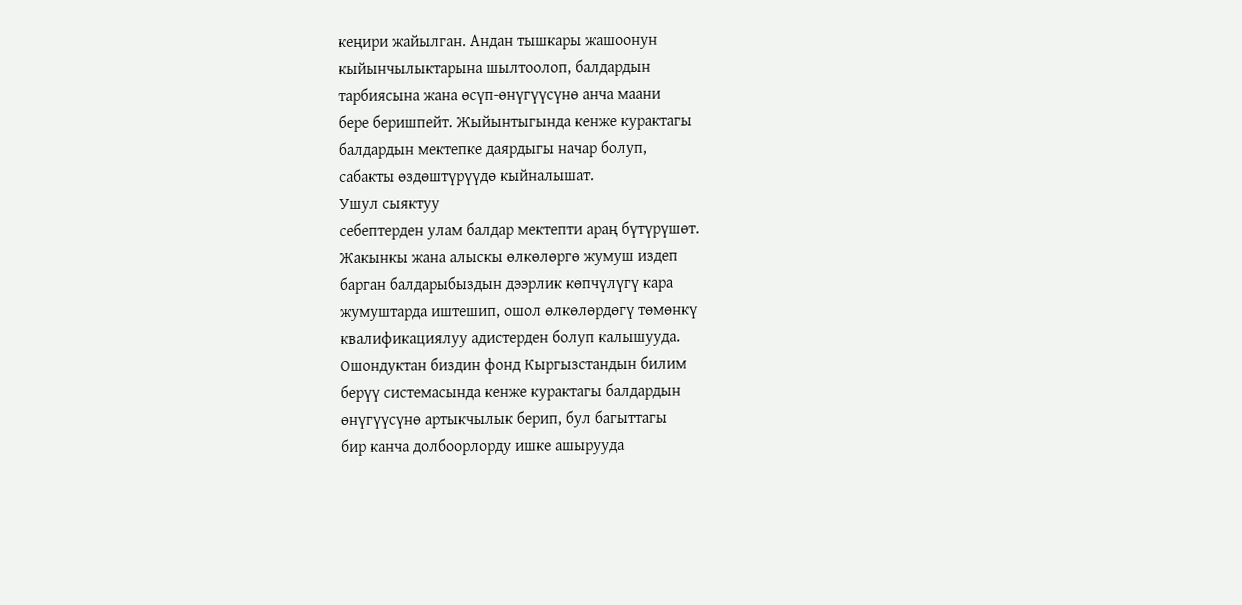кеңири жайылган. Андан тышкары жашоонун
кыйынчылыктарына шылтоолоп, балдардын
тарбиясына жана өсүп-өнүгүүсүнө анча маани
бере беришпейт. Жыйынтыгында кенже курактагы
балдардын мектепке даярдыгы начар болуп,
сабакты өздөштүрүүдө кыйналышат.
Ушул сыяктуу
себептерден улам балдар мектепти араң бүтүрүшөт.
Жакынкы жана алыскы өлкөлөргө жумуш издеп
барган балдарыбыздын дээрлик көпчүлүгү кара
жумуштарда иштешип, ошол өлкөлөрдөгү төмөнкү
квалификациялуу адистерден болуп калышууда.
Ошондуктан биздин фонд Кыргызстандын билим
берүү системасында кенже курактагы балдардын
өнүгүүсүнө артыкчылык берип, бул багыттагы
бир канча долбоорлорду ишке ашырууда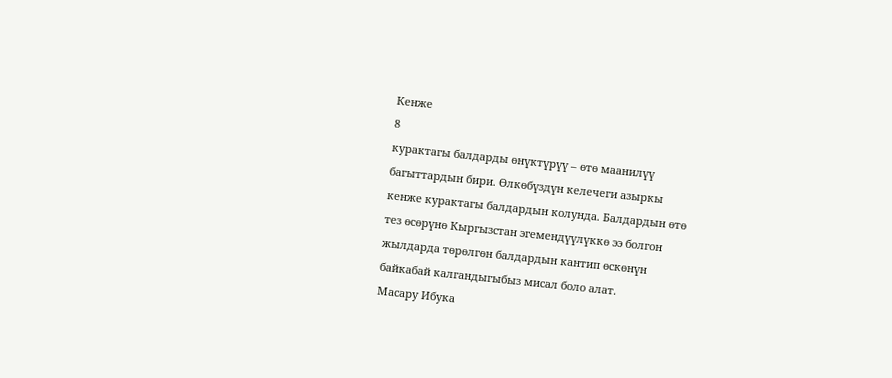Кенже
8
курактагы балдарды өнүктүрүү – өтө маанилүү
багыттардын бири. Өлкөбүздүн келечеги азыркы
кенже курактагы балдардын колунда. Балдардын өтө
тез өсөрүнө Кыргызстан эгемендүүлүккө ээ болгон
жылдарда төрөлгөн балдардын кантип өскөнүн
байкабай калгандыгыбыз мисал боло алат.
Масару Ибука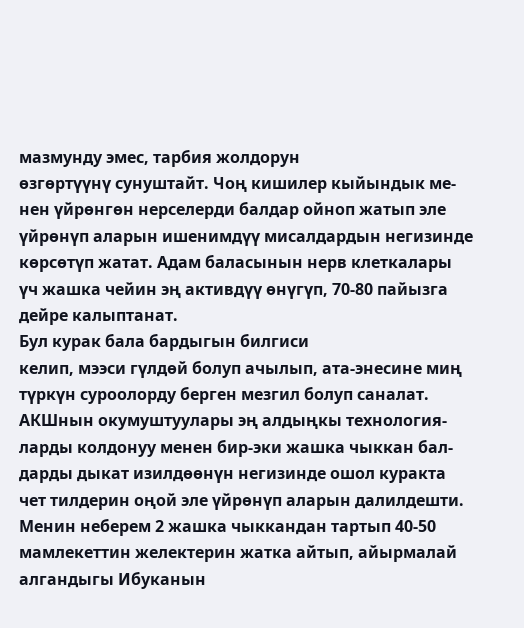мазмунду эмес, тарбия жолдорун
өзгөртүүнү сунуштайт. Чоң кишилер кыйындык ме-
нен үйрөнгөн нерселерди балдар ойноп жатып эле
үйрөнүп аларын ишенимдүү мисалдардын негизинде
көрсөтүп жатат. Адам баласынын нерв клеткалары
үч жашка чейин эң активдүү өнүгүп, 70-80 пайызга
дейре калыптанат.
Бул курак бала бардыгын билгиси
келип, мээси гүлдөй болуп ачылып, ата-энесине миң
түркүн суроолорду берген мезгил болуп саналат.
АКШнын окумуштуулары эң алдыңкы технология-
ларды колдонуу менен бир-эки жашка чыккан бал-
дарды дыкат изилдөөнүн негизинде ошол куракта
чет тилдерин оңой эле үйрөнүп аларын далилдешти.
Менин неберем 2 жашка чыккандан тартып 40-50
мамлекеттин желектерин жатка айтып, айырмалай
алгандыгы Ибуканын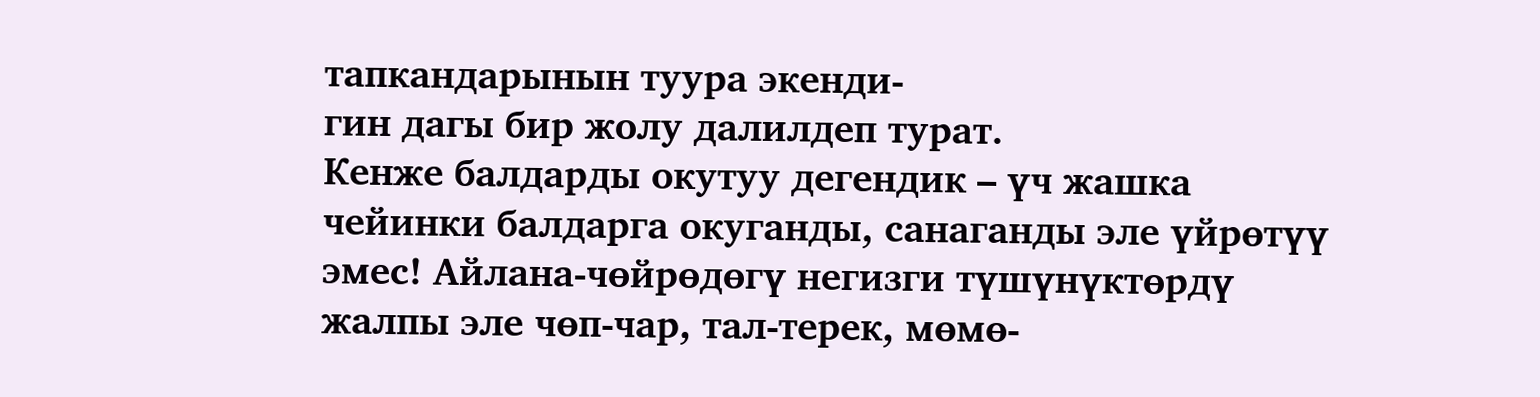тапкандарынын туура экенди-
гин дагы бир жолу далилдеп турат.
Кенже балдарды окутуу дегендик – үч жашка
чейинки балдарга окуганды, санаганды эле үйрөтүү
эмес! Айлана-чөйрөдөгү негизги түшүнүктөрдү
жалпы эле чөп-чар, тал-терек, мөмө-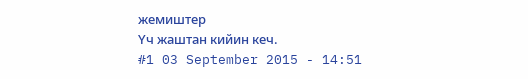жемиштер
Үч жаштан кийин кеч.
#1 03 September 2015 - 14:51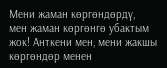Мени жаман көргөндөрдү,
мен жаман көргөнгө убактым жок! Анткени мен, мени жакшы көргөндөр менен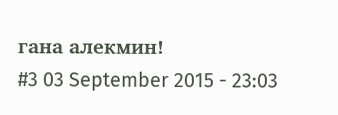гана алекмин!
#3 03 September 2015 - 23:03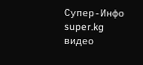Супер-Инфо
super.kg
видео